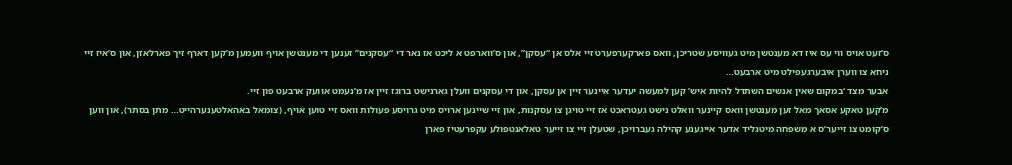ס’זעט אויס ווי עס איז דא מענטשן מיט געוויסע שטריכן, וואס פארקערפערט זיי אלס אן “עסקן”, און ס’ווארפט א ליכט אז נאר די “עסקנים” זענען די מענטשן אויף וועמען מ’קען דארף זיך פארלאזן, און ס’איז זיי ניחא צו ווערן איבערגעפילט מיט ארבעט…
אבער מצד ‘במקום שאין אנשים השתדל להיות איש’ קען למעשה יעדער איינער זיין אן עסקן, און די עסקנים וועלן גארנישט ברוגז זיין אז מ’נעמט אוועק ארבעט פון זיי.
מ’קען טאקע אסאך מאל זען מענטשן וואס קיינער וואלט נישט געטראכט אז זיי טויגן צו עסקנות, און זיי שיינען ארויס מיט גרויסע פעולות וואס זיי טוען אויף, (צומאל באהאלטענערהייט… מתן בסתר), און ווען ס’קומט צו זייער’ס א משפחה מיטגליד אדער אייגענע קהילה געברויכן, שטעלן זיי צו זייער טאלאנטפולע עקפרעטיז פארן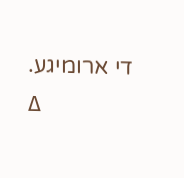די ארומיגע.
Δ